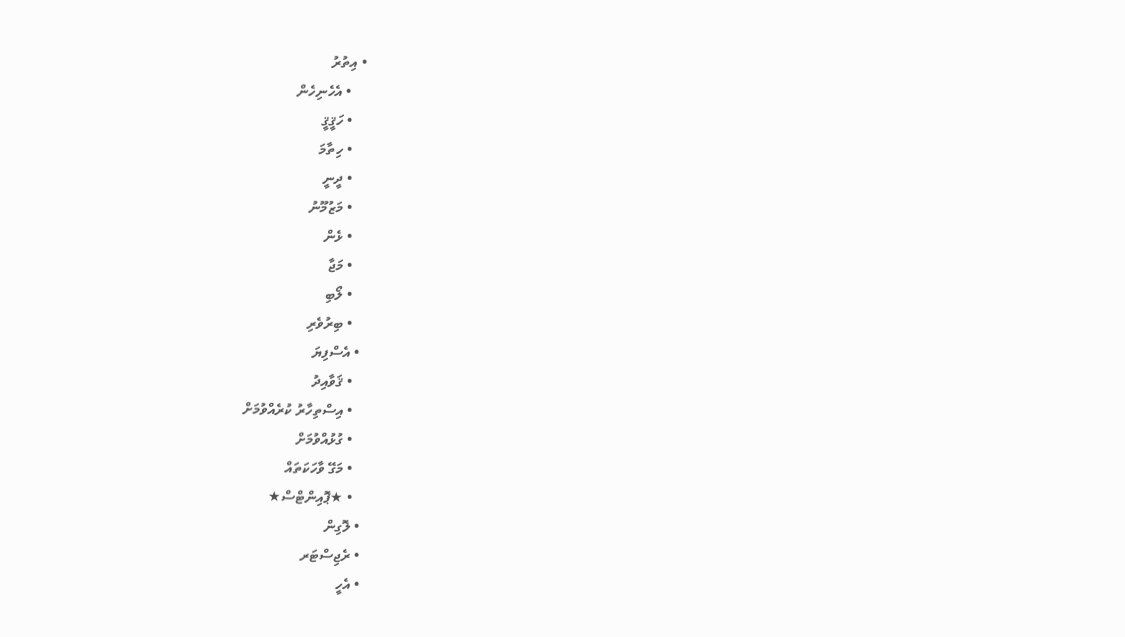• އިތުރު
    • އެހެނިހެން
    • ހަޤީޤީ
    • ހިތާމަ
    • ދީނީ
    • މަޒުމޫނު
    • ޅެން
    • މަޖާ
    • ލޯބި
    • ބިރުވެރި
  • އެސްފިޔަ
    • ޤަވާއިދު
    • އިސްތިހާރު ކުރެއްވުމަށް
    • ގުޅުއްވުމަށް
    • މަގޭ ވާހަކަތައް
    • ★ޕޮއިންޓްސް★
  • ލޮގިން
  • ރެޖިސްޓަރ
  • އެހީ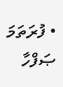• ފުރަތަމަ ޞަފްހާ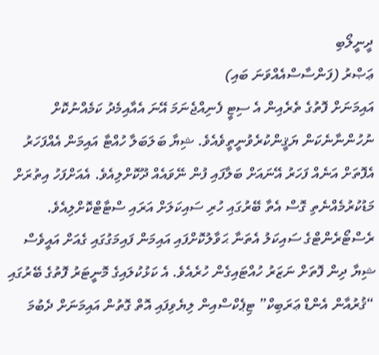ދީނީލޯބި
ޢަޞްރު (ފަންސާސްއެއްވަނަ ބައި)
އައިމަނަށް ފޮތުގެ ތެރެއިން އެ ސިޓީ ފެނިއްޖެނަމަ އޭނަ އެއާއިމެދު ކަމެއްނުކޮށް ނުހުންނާނެކަން ޔަޤީންކުރެވުނީތީވެއެވެ. ޝިޔާ ބަލަބަލާ ހުއްޓާ އައިމަން އެއްފަހަރު އެފޮތަށް އަނެއް ފަހަރު އޭނައަށް ބަލާފައި ފުން ނޭވައެއް ދޫކޮށްލިއެވެ. އެއަށްފަހު އިތުރަށް މަޑުކުރުމެއްނެތި ގޮސް އެތާ ބޭރުގައި ހުރި ސައިކަލަށް އަރައި ސްޓާޓްކޮށްލިއެވެ.
ރެސްޓޯރެންޓްގެ ސައިކަލު އެތަނާ ޙަވާލުކޮށްފައި އައިމަން ފައިމަގުގައި ގެއަށް އައީވެސް ޝިޔާ ދިން ފޮތަށް ނަޒަރު ހުއްޓައިގެން ހުރެއެވެ. އެ ކަޅުކުލައިގެ މޮނީޓަރު ފޮތުގެ ބޭރުގައި “ޤުރުއާން އެންޑް ޢަރަބިކް” ޓިޕެކްސްއިން ލިޔެވިފައި އޮތް ގޮތުން އައިމަނަށް ދެބުމަ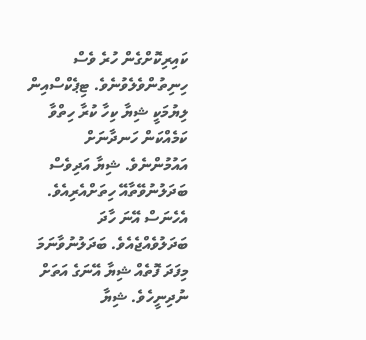ކައިރިކޮށްގެން ހުރެ ވެސް ހިނިތުންވެލެވުނެވެ. ޓިޕެކްސްއިން ލިޔުމަކީ ޝިޔާ ކިހާ ކުރާ ހިތްވާ ކަމެއްކަން ހަނދާނަށް އައުމުންނެވެ. ޝިޔާ އަދިވެސް ބަދަލުނުވޭތާއޭ ހިތަށްއެރިއެވެ. އެހެނަސް އޭނަ ހާދަ ބަދަލުވެއްޖެއެވެ. ބަދަލުނުވާނަމަ މިފަދަ ފޮތެއް ޝިޔާ އޭނަގެ އަތަށް ނުދިނީހެވެ. ޝިޔާ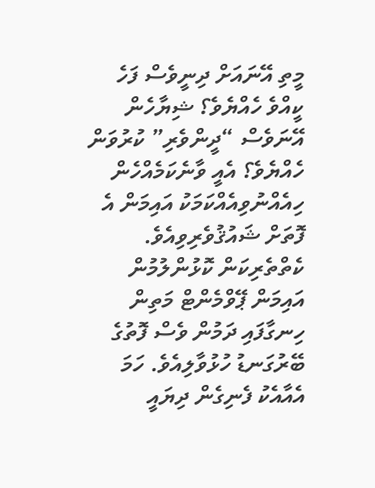މީތި އޭނައަށް ދިނީވެސް ފަހެ ކީއްވެ ހެއްޔެވެ؟ ޝިޔާހެން އޭނަވެސް “ދީންވެރި” ކުރުވަން ހެއްޔެވެ؟ އެއީ ވާނެކަމެއްހެން ހިއެއްނުވިއެއްކަމަކު އައިމަން އެ ފޮތަށް ޝައުޤުވެރިވިއެވެ. ކެތްތެރިކަން ކޮޅުންލުމުން އައިމަން ޕޭވްމެންޓް މަތިން ހިނގާފައި ދަމުން ވެސް ފޮތުގެ ބޭރުގަނޑު ހުޅުވާލިއެވެ. ހަމަ އެއާއެކު ފެނިގެން ދިޔައީ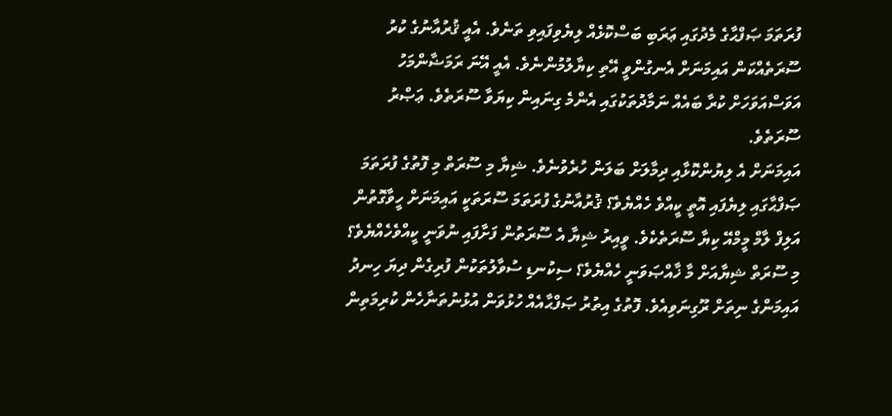ފުރަތަމަ ޞަފްޙާގެ މެދުގައި ޢަރަބި ބަސްކޮޅެއް ލިޔެވިފައިވި ތަނެވެ. އެއީ ޤުރުއާނުގެ ކުރު ސޫރަތެއްކަން އައިމަނަށް އެނގުންވީ އޭތި ކިޔާލުމުންނެވެ. އެއީ އޭނަ ރަމަޟާންމަހު އަވަސްއަވަހަށް ކުރާ ބައެއް ނަމާދުތަކުގައި އެންމެ ގިނައިން ކިޔަވާ ސޫރަތެވެ. ޢަޞްރު ސޫރަތެވެ.
އައިމަނަށް އެ ލިޔުންކޮޅާއި ދިމާލަށް ބަލަން ހުރެވުނެވެ. ޝިޔާ މި ސޫރަތް މި ފޮތުގެ ފުރަތަމަ ޞަފްޙާގައި ލިޔެފައި އޮތީ ކީއްވެ ހެއްޔެވެ؟ ޤުރުއާނުގެ ފުރަތަމަ ސޫރަތަކީ އައިމަނަށް ހީވާގޮތުން އަލިފް ލާމް މީމްއޭ ކިޔާ ސޫރަތެކެވެ. ވީއިރު ޝިޔާ އެ ސޫރަތުން ފަށާފައި ނުވަނީ ކީއްވެހެއްޔެވެ؟ މި ސޫރަތް ޝިޔާއަށް މާ ޚާއްޞަވަނީ ހެއްޔެވެ؟ ސިކުނޑި ސުވާލުތަކުން ފުރިގެން ދިޔަ ހިނދު އައިމަންގެ ނިތަށް ރޫގިނަވިއެވެ. ފޮތުގެ އިތުރު ޞަފްޙާއެއް ހުޅުވަން އުޅުނުތަނާހެން ކުރިމަތިން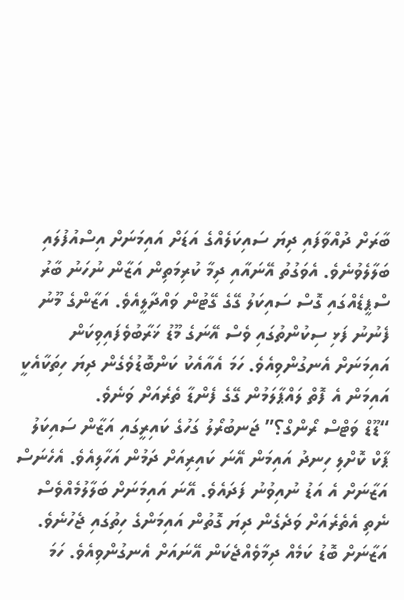ބާރަށް ދުއްވާފައި ދިޔަ ސައިކަލެއްގެ އަޑަށް އައިމަނަށް އިސްއުފުލައި ބަލާލެވުނެވެ. އެވަގުތު އޭނައާއި ދިމާ ކުރިމަތިން އަޒާން ނުހަނު ބާރު ސްޕީޑެއްގައި ގޮސް ސައިކަލު ގޭގެ ގޭޓުން ވައްދާލީއެވެ. އަޒާންގެ މޫނު ފެނުނު ފަޅި ސިކުންތުގައި ވެސް އޭނަގެ މޫޑު ޚަރާބުވެފައިވިކަން އައިމަނަށް އެނގުންވިއެވެ. ހަމަ އެއާއެކު ކަންބޮޑުވެގެން ދިޔަ ހިތަކާއެކީ އައިމަން އެ ފޮތް ލައްޕާލަމުން ގޭގެ ފެންޑާ ތެރެއަށް ވަނެވެ.
“ޑޫޑް ވަޓްސް ރޯންގް؟” ޖަނބުރޯލު ގަހުގެ ކައިރީގައި އަޒާން ސައިކަލު ޕާކް ކޮށްލި ހިނދު އައިމަން އޭނަ ކައިރިއަށް ދަމުން އަހާލިއެވެ. އެހެނަސް އަޒާނަށް އެ އަޑު ނުއިވުނު ފަދައެވެ. އޭނަ އައިމަނަށް ބަލާލުމެއްވެސް ނެތި އެތެރެއަށް ވަދެގެން ދިޔަ ގޮތުން އައިމަންގެ ހިތުގައި ޖެހުނެވެ. އަޒާނަށް ބޮޑު ކަމެއް ދިމާވެއްޖެކަން އޭނައަށް އެނގުންވިއެވެ. ހަމަ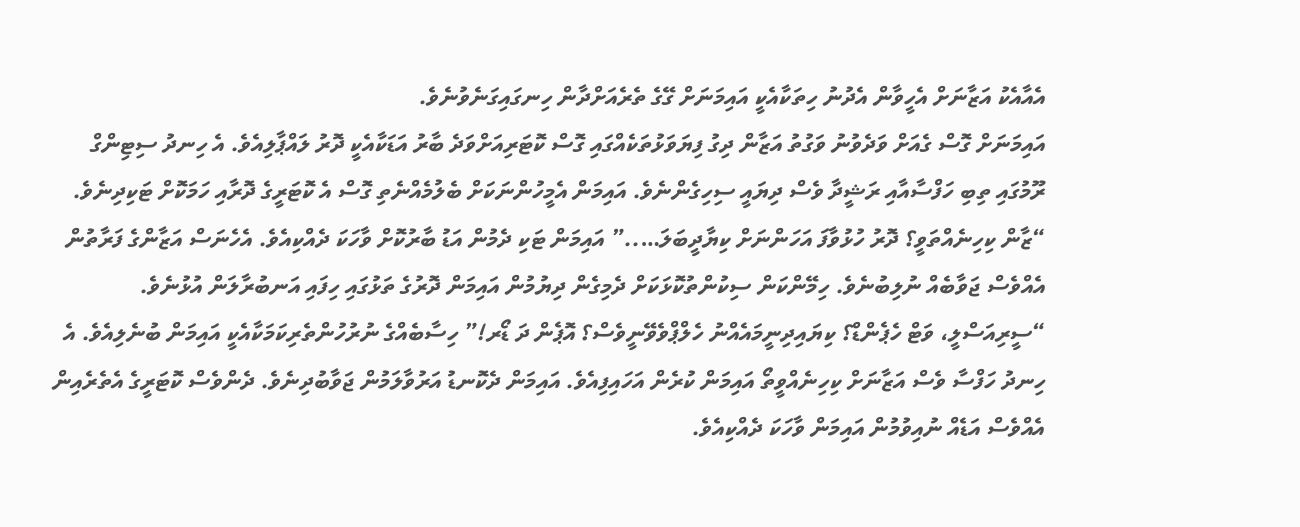އެއާއެކު އަޒާނަށް އެހީވާން އެދުނު ހިތަކާއެކީ އައިމަނަށް ގޭގެ ތެރެއަށްދާން ހިނގައިގަނެވުނެވެ.
އައިމަނަށް ގޮސް ގެއަށް ވަދެވުނު ވަގުތު އަޒާން ދިގު ފިޔަވަޅުތަކެއްގައި ގޮސް ކޮޓަރިއަށްވަދެ ބާރު އަޑަކާއެކީ ދޮރު ލައްޕާލިއެވެ. އެ ހިނދު ސިޓިންގް ރޫމުގައި ތިބި ހަފްސާއާއި ރަޝީދާ ވެސް ދިޔައީ ސިހިގެންނެވެ. އައިމަން އެމީހުންނަކަށް ބެލުމެއްނެތި ގޮސް އެ ކޮޓަރީގެ ދޮރާއި ހަމަކޮށް ޓަކިދިނެވެ.
“ޒާން ކިހިނެއްތަވީ؟ ދޮރު ހުޅުވާފަ އަހަންނަށް ކިޔާދީބަލަ…..” އައިމަން ޓަކި ދެމުން އަޑު ބާރުކޮށް ވާހަކަ ދެއްކިއެވެ. އެހެނަސް އަޒާންގެ ފަރާތުން އެއްވެސް ޖަވާބެއް ނުލިބުނެވެ. ހިމޭންކަން ސިކުންތުކޮޅަކަށް ދެމިގެން ދިޔުމުން އައިމަން ދޮރުގެ ތަޅުގައި ހިފައި އަނބުރާލަން އުޅުނެވެ.
“ސީރިއަސްލީ، ވަޓް ހެޕެންޑް؟ ކިޔައިދިނީމައެއްނު ހެލްޕްވެވޭނީވެސް؟ އޮޕެން ދަ ޑޯރ!” ހިސާބެއްގެ ނުރުހުންތެރިކަމަކާއެކީ އައިމަން ބުނެލިއެވެ. އެ ހިނދު ހަފްސާ ވެސް އަޒާނަށް ކިހިނެއްވީތޯ އައިމަން ކުރެން އަހައިފިއެވެ. އައިމަން ދެކޮނޑު އަރުވާލަމުން ޖަވާބުދިނެވެ. ދެންވެސް ކޮޓަރީގެ އެތެރެއިން އެއްވެސް އަޑެއް ނުއިވުމުން އައިމަން ވާހަކަ ދެއްކިއެވެ.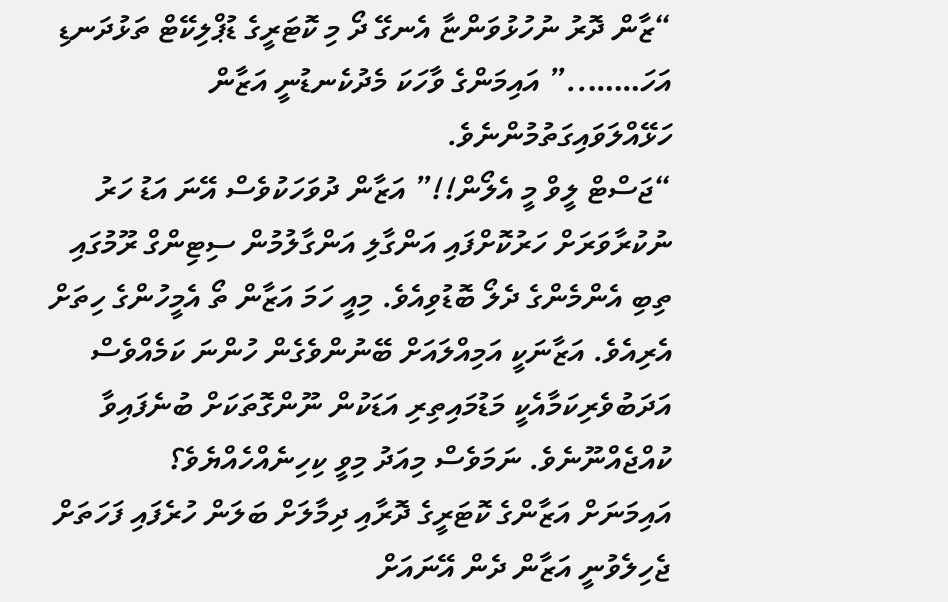“ޒާން ދޮރު ނުހުޅުވަންޏާ އެނގޭ ދޯ މި ކޮޓަރީގެ ޑުޕްލިކޭޓް ތަޅުދަނޑި އަހަ……..” އައިމަންގެ ވާހަކަ މެދުކެނޑުނީ އަޒާން ހަޅޭއްލަވައިގަތުމުންނެވެ.
“ޖަސްޓް ލީވް މީ އެލޯން!!” އަޒާން ދުވަހަކުވެސް އޭނަ އަޑު ހަރު ނުކުރާވަރަށް ހަރުކޮށްފައި އަންގާލި އަންގާލުމުން ސިޓިންގް ރޫމުގައި ތިބި އެންމެންގެ ދެލޯ ބޮޑުވިއެވެ. މިއީ ހަމަ އަޒާން ތޯ އެމީހުންގެ ހިތަށް އެރިއެވެ. އަޒާނަކީ އަމިއްލައަށް ބޭނުންވެގެން ހުންނަ ކަމެއްވެސް އަދަބުވެރިކަމާއެކީ މަޑުމައިތިރި އަޑަކުން ނޫންގޮތަކަށް ބުނެފައިވާ ކުއްޖެއްނޫނެވެ. ނަމަވެސް މިއަދު މިވީ ކިހިނެއްހެއްޔެވެ؟
އައިމަނަށް އަޒާންގެ ކޮޓަރީގެ ދޮރާއި ދިމާލަށް ބަލަން ހުރެފައި ފަހަތަށް ޖެހިލެވުނީ އަޒާން ދެން އޭނައަށް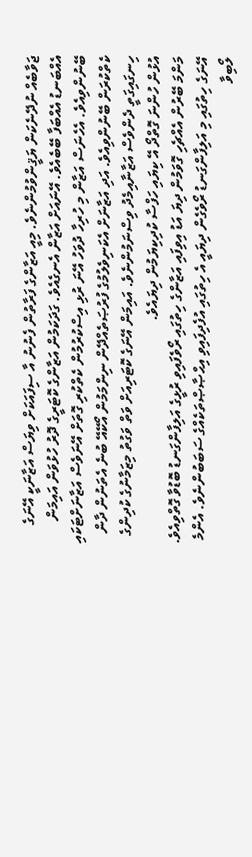ޖަވާބެއް ނުދޭނެކަން ޔަޤީންވުމުންނެވެ. މިއީ އަޒާންގެ ފަރާތުން ފެނުނު އާ ސިފައަކަށް ވިޔަސް އަޒާނަކީ އޭނަގެ އެއްބަނޑު އެއްބަފާ ބޭބެއެވެ. އޭނައަށް އަޒާން އެނގެއެވެ. ގަދަކަމުން އަޒާންގެ ކޮޓަރީގެ ދޮރު ހުޅުވަން އައިމަން ބޭނުންވިއެވެ. އެހެނަސް އަޒާން މި ހުރިހާ ދުވަހު އޭނަ ރުޅި އިސްކުރުމުން ކެތްކުރި ގޮތަށް އޭނަވެސް އަޒާނަށްޓަކައި ކެތްކުރަން ބޭނުންވިއެވެ. އަދި އަޒާނަށް އެކަނިވެލުމުގެ ފުރުޞަތެއްދޭން ނިންމަމުން އޯކޭއޭ ބުނެ އެތަނުން ދާން ހިނގައިގަތީ ދެންވެސް އަޒާނާއިމެދު ވިސްނަމުންނެވެ. އައިމަން އޭނަގެ ކޮޓަރިއަށް ވަތް ވަގުތު މިޒަމާނުގެ ކުދިންގެ އުޅުން ހުންނަ ގޮތްދޯ އޭ ކިޔައި ހަފްސާ ކުދިކިޔަމުން ދިޔައެވެ.
މަންމަ ބޭރުން އެއްޗެހި ގޮވަމުން ދިޔަ އަޑު އިވިފައި އަޒާންގެ ހިތުގައި ރޯވެފައިވި ރުޅީގެ އަލިފާންގަނޑު ބޮޑުވާ ގޮތްވިއެވެ. އޭނަގެ ހިތުގައި މި އަލިފާންގަނޑު ރޯވެގެން ދިޔައީ އެ ހިތުގައި އުފެދިފައިވި އިޙްޞާޞްތަކެއްގެ ސަބަބުންނެވެ. އެންމެ ލޯބިވާ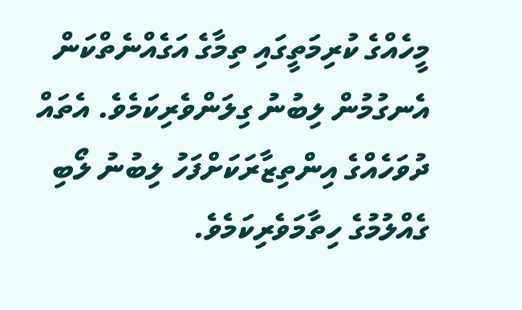މީހެއްގެ ކުރިމަތީގައި ތިމާގެ އަގެއްނެތްކަން އެނގުމުން ލިބުނު ގިލަންވެރިކަމެވެ. އެތައް ދުވަހެއްގެ އިންތިޒާރަކަށްފަހު ލިބުނު ލޯބި ގެއްލުމުގެ ހިތާމަވެރިކަމެވެ.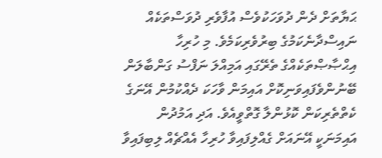ޙަޔާތަށް ދެން ދުވަހަކުވެސް އުފާވެރި ދުވަސްތަކެއް ނައިސްދާނެކަމުގެ ބިރުވެރިކަމެވެ. މި ހުރިހާ އިޙްޞާޞްތަކެއްގެ ތެރޭގައި އަމިއްލަ ނަފްސު ގަންބާލަން ބޭނުންވެފައިވަނިކޮށް އައިމަން ވާހަކަ ދެއްކުމުން އޭނަގެ ކެތްތެރިކަން ކޮޅުންލާ ގޮތްވީއެވެ. އަދި އަމުދުން އައިމަނަކީ އޭނައަށް ގެއްލިފައިވާ ހުރިހާ އެއްޗެއް ލިބިފައިވާ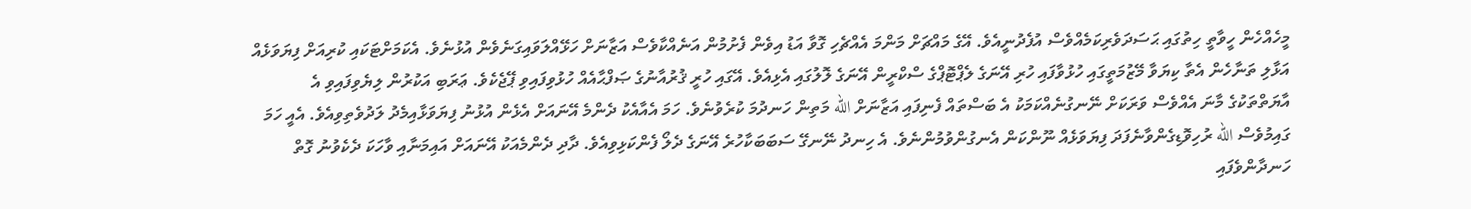މީހެއްހެން ހީވާތީ ހިތުގައި ޙަސަދަވެރިކަމެއްވެސް އުފެދުނީއެވެ. އޭގެ މައްޗަށް މަންމަ އެއްޗެހި ގޮވާ އަޑު އިވެން ފެށުމުން އަނެއްކާވެސް އަޒާނަށް ހަޅޭއްލަވައިގަނެވެން އުޅުނެވެ. އެކަމަށްޓަކައި ކުރިއަށް ފިޔަވަޅެއް އަޅާލި ތަނާހެން އެތާ ކިޔަވާ މޭޒުމަތީގައި ހުޅުވާފައި ހުރި އޭނަގެ ލެޕްޓޮޕްގެ ސްކްރީން އޭނަގެ ލޮލުގައި އެޅިއެވެ. އޭގައި ހުރީ ޤުރުއާނުގެ ޞަފްޙާއެއް ހުޅުވިފައިވި ޕޭޖެކެވެ. ޢަރަބި އަކުރުން ލިޔެވިފައިވި އެ އާޔަތްތަކުގެ މާނަ އެއްވެސް ވަރަކަށް ނޭނގުނެއްކަމަކު އެ ބަސްތައް ފެނިފައި އަޒާނަށް الله މަތިން ހަނދުމަ ކުރެވުނެވެ. ހަމަ އެއާއެކު ދެންމެ އޭނައަށް އެޅެން އުޅުނު ފިޔަވަޅާއިމެދު ލަދުވެތިވިއެވެ. އެއީ ހަމަ ގައިމުވެސް الله ރުހިވޮޑިގެންވާނެފަދަ ފިޔަވަޅެއް ނޫންކަން އެނގުންވުމުންނެވެ. އެ ހިނދު ނޭނގޭ ސަބަބަކާހުރެ އޭނަގެ ދެލޯ ފެންކަޅިވިއެވެ. ދާދި ދެންމެއަކު އޭނައަށް އައިމަނާއި ވާހަކަ ދެކެވުނު ގޮތް ހަނދާންވެފައި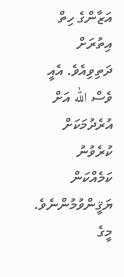އަޒާންގެ ހިތް އިތުރަށް ދަތިވިއެވެ. އެއީ ވެސް الله އަށް އުރެދުމަކަށް ކުރެވުނު ކަމެއްކަން ޔަޤީންވުމުންނެވެ. މީގެ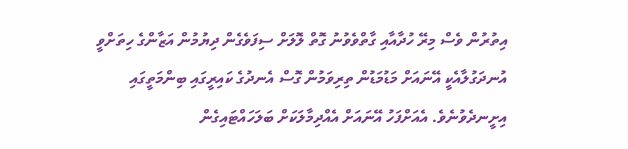އިތުރުން ވެސް މިރޭ ހުދާއާއި ގާތްވެވުނު ގޮތް ލޮލަށް ސިފަވެގެން ދިޔުމުން އަޒާންގެ ހިތަށްވީ އުނދަގުލާއެކީ އޭނައަށް މަޑުމަޑުން ތިރިވަމުން ގޮސް އެނދުގެ ކައިރީގައި ބިންމަތީގައި އިށީނދެވުނެވެ. އެއަށްފަހު އޭނައަށް އެއްދިމާލަކަށް ބަލަހައްޓައިގެން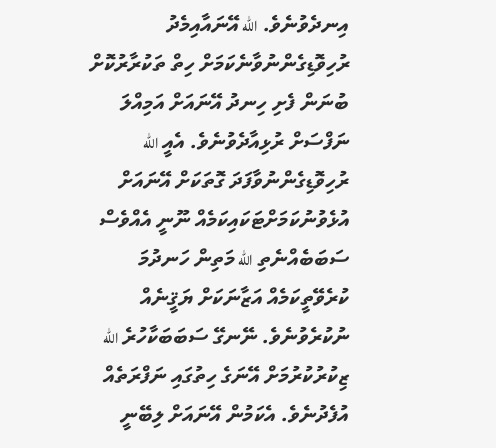އިނދެވުނެވެ. الله އޭނައާއިމެދު ރުހިވޮޑިގެންނުވާނެކަމަށް ހިތް ތަކުރާރުކޮށް ބުނަން ފެށި ހިނދު އޭނައަށް އަމިއްލަ ނަފްސަށް ރުޅިއާދެވުނެވެ. އެއީ الله ރުހިވޮޑިގެންނުވާފަދަ ގޮތަކަށް އޭނައަށް އުޅެވުނުކަމަށްޓަކައިކަމެއް ނޫނީ އެއްވެސް ސަބަބެއްނެތި الله މަތިން ހަނދުމަ ކުރެވޭތީކަމެއް އަޒާނަކަށް ޔަޤީނެއް ނުކުރެވުނެވެ. ނޭނގޭ ސަބަބަކާހުރެ الله ޒިކުރުކުރުމަށް އޭނަގެ ހިތުގައި ނަފްރަތެއް އުފެދުނެވެ. އެކަމުން އޭނައަށް ލިބޭނީ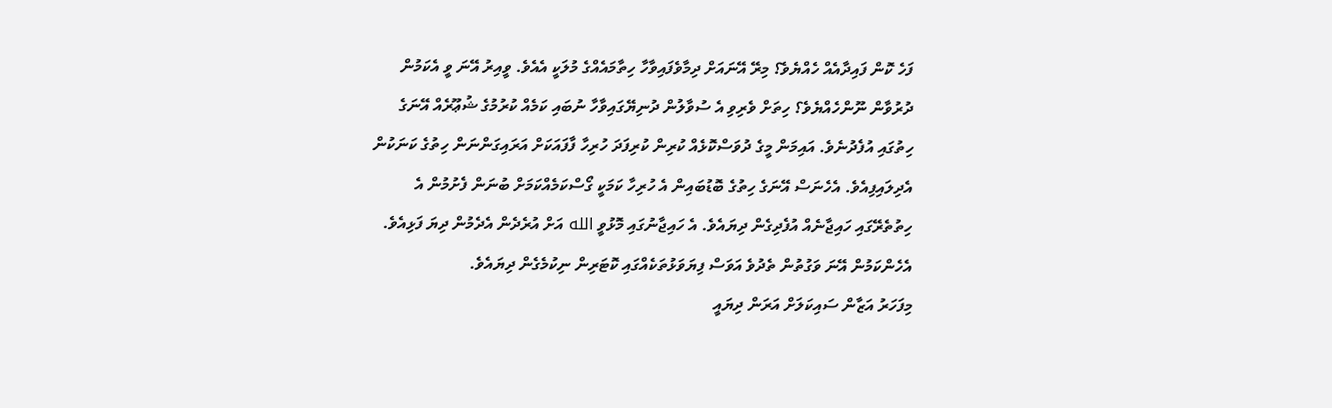ފަހެ ކޮން ފައިދާއެއް ހެއްޔެވެ؟ މިރޭ އޭނައަށް ދިމާވެފައިވާހާ ހިތާމައެއްގެ މުލަކީ އެއެވެ. ވީއިރު އޭނަ ވީ އެކަމުން ދުރުވާން ނޫންހެއްޔެވެ؟ ހިތަށް ވެރިވި އެ ސުވާލުން ދުނިޔޭގައިވާހާ ނުބައި ކަމެއް ކުރުމުގެ ޝުޢޫރެއް އޭނަގެ ހިތުގައި އުފެދުނެވެ. އައިމަން މީގެ ދުވަސްކޮޅެއް ކުރިން ކުރިފަދަ ހުރިހާ ފާފައަކަށް އަރައިގަންނަން ހިތުގެ ކަނަކުން އެދިލައިފިއެވެ. އެހެނަސް އޭނަގެ ހިތުގެ ބޮޑުބައިން އެ ހުރިހާ ކަމަކީ ގޯސްކަމެއްކަމަށް ބުނަން ފެށުމުން އެ ހިތުތެރޭގައި ހައިޖާނެއް އުފެދިގެން ދިޔައެވެ. އެ ހައިޖާނުގައި މޮޅުވީ الله އަށް އުރެދެން އެދެމުން ދިޔަ ފަޅިއެވެ. އެހެންކަމުން އޭނަ ވަގުތުން ތެދުވެ އަވަސް ފިޔަވަޅުތަކެއްގައި ކޮޓަރިން ނިކުމެގެން ދިޔައެވެ.
މިފަހަރު އަޒާން ސައިކަލަށް އަރަން ދިޔައީ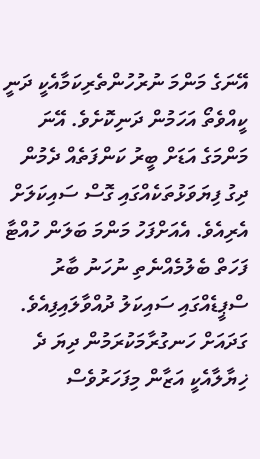އޭނަގެ މަންމަ ނުރުހުންތެރިކަމާއެކީ ދަނީ ކީއްވެތޯ އަހަމުން ދަނިކޮށެވެ. އޭނަ މަންމަގެ އަޑަށް ބީރު ކަންފަތެއް ދެމުން ދިގު ފިޔަވަޅުތަކެއްގައި ގޮސް ސައިކަލަށް އެރިއެވެ. އެއަށްފަހު މަންމަ ބަލަން ހުއްޓާ ފަހަތް ބެލުމެއްނެތި ނުހަނު ބާރު ސްޕީޑެއްގައި ސައިކަލު ދުއްވާލައިފިއެވެ.
ގަދައަށް ހަނގުރާމަކުރަމުން ދިޔަ ދެ ޚިޔާލާއެކީ އަޒާން މިފަހަރުވެސް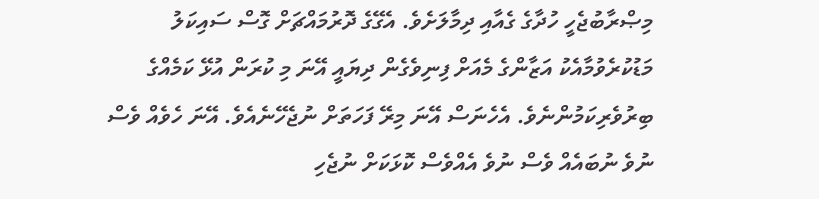މިޞްރާބުޖެހީ ހުދާގެ ގެއާއި ދިމާލަށެވެ. އެގޭގެ ދޮރުމައްޗަށް ގޮސް ސައިކަލު މަޑުކުރެވުމާއެކު އަޒާންގެ މެއަށް ފިނިވެގެން ދިޔައީ އޭނަ މި ކުރަން އުޅޭ ކަމެއްގެ ބިރުވެރިކަމުންނެވެ. އެހެނަސް އޭނަ މިރޭ ފަހަތަށް ނުޖެހޭނެއެވެ. އޭނަ ހެވެއް ވެސް ނުވެ ނުބައެއް ވެސް ނުވެ އެއްވެސް ކޮޅަކަށް ނުޖެހި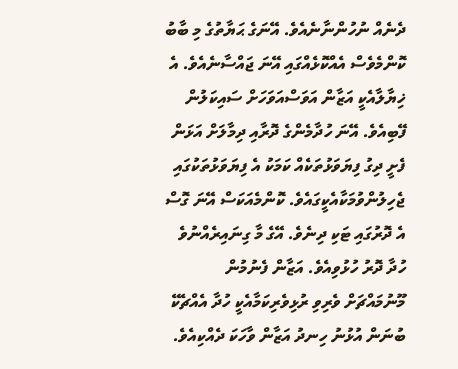ދެނެއް ނުހުންނާނެއެވެ. އޭނަގެ ޙަޔާތުގެ މި ބާބު ކޮންމެވެސް އެއްކޮޅެއްގައި އޭނަ ޖައްސާނެއެވެ. އެ ޚިޔާލާއެކީ އަޒާން އަވަސްއަވަހަށް ސައިކަލުން ފޭބިއެވެ. އޭނަ ހުދާމެންގެ ދޮރާއި ދިމާލަށް އަޅަން ފެށީ ދިގު ފިޔަވަޅުތަކެއް ކަމަކު އެ ފިޔަވަޅުތަކުގައި ޖެހިލުންވުމަކާއެކީގައެވެ. ކޮންމެއަކަސް އޭނަ ގޮސް އެ ދޮރުގައި ޓަކި ދިނެވެ. އޭގެ މާ ގިނައިރެއްނުވެ ހުދާ ދޮރު ހުޅުވިއެވެ. އަޒާން ފެނުމުން މޫނުމައްޗަށް ވެރިވި ރުޅިވެރިކަމާއެކީ ހުދާ އެއްޗެކޭ ބުނަން އުޅުނު ހިނދު އަޒާން ވާހަކަ ދެއްކިއެވެ.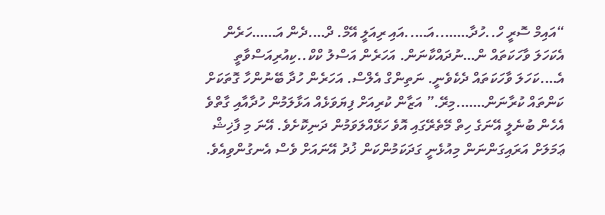“އައިމް ސޮރީ ހް..ހުދާ……..އަ…..އައި ރިއަލީ އޭމް. ދް….ދެން އަ……ހަރެން އެކަހަލަ ވާހަކަތައް ން…ނުދައްކާނަން. އަހަރެން އަސްލު ކްކް..ކިއުރިއަސްވާތީ އެ….ކަހަލަ ވާހަކަތައް ދެކެވެނީ. ނަތިންގް އެލްސް. އަހަރެން ހުދާ ބޭނުންހާ ގޮތަކަށް ކަންތައް ކުރާނަން…….މިރޭ.” އަޒާން ކުރިއަށް ފިޔަވަޅެއް އަޅާލަމުން ހުދާއާއި ގާތްވެ އެހެން ބުނެލީ އޭނަގެ ހިތް މޭތެރޭގައި އޮވެ ހަޅޭއްލަވަމުން ދަނިކޮށެވެ. އޭނަ މި ފާޚިޝް ޢަމަލަށް އަރައިގަންނަން މިއުޅެނީ ގަދަކަމުންކަން ޚުދު އޭނައަށް ވެސް އެނގުންވިއެވެ.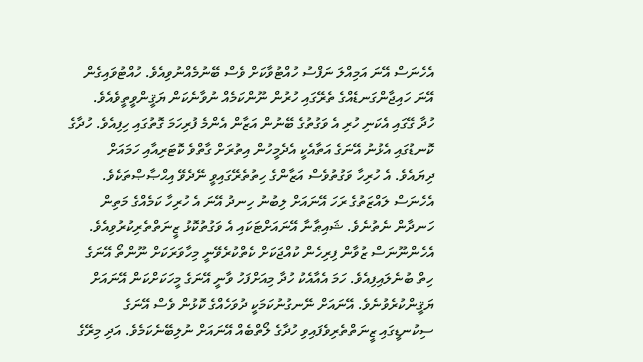އެހެނަސް އޭނަ އަމިއްލަ ނަފްސު ހުއްޓުވާކަށް ވެސް ބޭނުމެއްނުވިއެވެ. ހުއްޓުވައިގެން އޭނަ ހައިޖާންގަނޑެއްގެ ތެރޭގައި ހުރުން ނޫންކަމެއް ނުވާނެކަން ޔަޤީންވީތީވެއެވެ.
ހުދާ ގޭގައި އެކަނި ހުރި އެ ވަގުތުގެ ބޭނުން އަޒާން އެންމެ ފުރިހަމަ ގޮތުގައި ހިފިއެވެ. ހުދާގެ ކޮނޑުގައި އެޅުނު އޭނަގެ އަތާއެކީ އެދެމީހުން އިތުރަށް ގާތްވެ ކޮޓަރިއާއި ހަމައަށް ދިޔައެވެ. އެ ހުރިހާ ވަގުތުވެސް އަޒާންގެ ހިތުތެރޭގައިވީ ނޭދެވޭ އިޙްޞާޞްތަކެވެ. އެހެނަސް ލައްޒަތުގެ ރަހަ އޭނައަށް ލިބުނު ހިނދު އޭނަ އެ ހުރިހާ ކަމެއްގެ މަތިން ހަނދާން ނެތުނެވެ. ޝައިޠާނާ އޭނައަށްޓަކައި އެ ވަގުތުކޮޅު ޒީނަތްތެރިކުރުވިއެވެ. އެހެންނޫނަސް ޒުވާން ފިރިހެން ކުއްޖަކަށް ކެތްކުރެވޭނީ މިހާވަރަކަށް ނޫންތޯ އޭނަގެ ހިތް ބުނެލައިފިއެވެ. ހަމަ އެއާއެކު ހުދާ މިއަށްފަހު ވާނީ އޭނަގެ މީހަކަށްކަން އޭނައަށް ޔަޤީންކުރެވުނެވެ. އޭނައަށް ނޭނގުނުކަމަކީ ދުވަހެއްގެ ކޮޅުން ވެސް އޭނަގެ ސިކުނޑީގައި ޒީނަތްތެރިވެފައިވި ހުދާގެ ލޯތްބެއް އޭނައަށް ނުލިބޭނެކަމެވެ. އަދި މިރޭގެ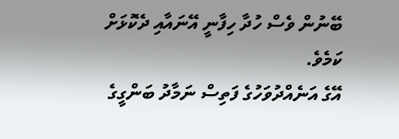ބޭނުން ވެސް ހުދާ ހިފާނީ އޭނައާއި ދެކޮޅަށް ކަމެވެ.
އޭގެ އަނެއްދުވަހުގެ ފަތިސް ނަމާދު ބަންގީގެ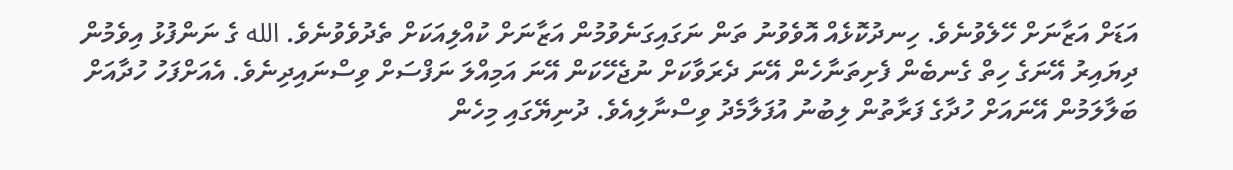އަޑަށް އަޒާނަށް ހޭލެވުނެވެ. ހިނދުކޮޅެއް އޮވެވުނު ތަން ނަގައިގަނެވުމުން އަޒާނަށް ކުއްލިއަކަށް ތެދުވެވުނެވެ. الله ގެ ނަންފުޅު އިވެމުން ދިޔައިރު އޭނަގެ ހިތް ގެނބެން ފެށިތަނާހެން އޭނަ ދެރަވާކަށް ނުޖެހޭކަން އޭނަ އަމިއްލަ ނަފްސަށް ވިސްނައިދިނެވެ. އެއަށްފަހު ހުދާއަށް ބަލާލަމުން އޭނައަށް ހުދާގެ ފަރާތުން ލިބުނު އުފަލާމެދު ވިސްނާލިއެވެ. ދުނިޔޭގައި މިހެން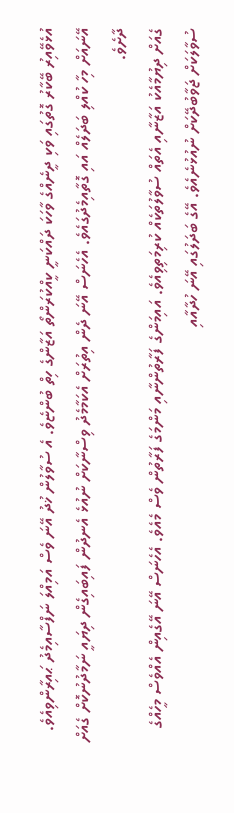އުޅެވޭއިރު ބޭކާރު ގޮތުގައި ވަކި ދީނެއްގެ ވާހަކަ ދައްކަނީ ކީއްކުރަންތޯ އަޒާންގެ ހިތް ބުންޏެވެ. އެ ސުވާލުން ޚުދު އޭނަ ވެސް އަމިއްލަ ނަފްސާއިމެދު ޙައިރާންވިއެވެ. އޭނައަށް މިހާ ކުއްލި ބަދަލެއް އައި ގޮތާއިމެދުގައެވެ. އެހެނަސް އޭނަ ދެން އިތުރަށް އެކަމާމެދު ވިސްނާކަށް ނުއުޅެ އެނދުން ފައިބައިގެން ދިޔައީ ނަމާދުނުކޮށް ގެއަށް ދާށެވެ.
ގެއަށް ދިޔުމާއެކު އަޒާނާއި އެތައް ސުވާލުތަކެއް ކުރިމަތިވިއެވެ. އައިމަންގެ ފަރާތުންނާއި މަންމަގެ ފަރާތުން ވެސް މެއެވެ. އެހެނަސް އޭނަ އޭގެއިން އެއްވެސް މީހެއްގެ ސުވާލަކަށް ޖަވާބުދޭކަށް ނުއުޅުނެއެވެ. އޭގެ ބަދަލުގައި އޭނަ ހުދާއާއި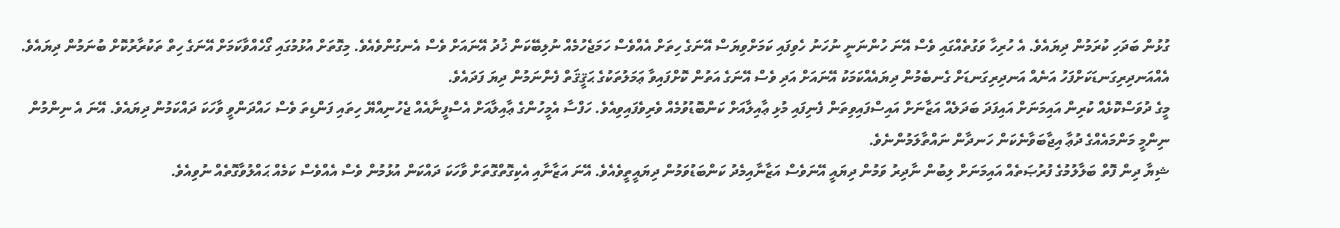ގުޅުން ބަދަހި ކުރަމުން ދިޔައެވެ. އެ ހުރިހާ ވަގުތެއްގައި ވެސް އޭނަ ހުންނަނީ ނުހަނު ހެވިފައި ކަމަށްވިޔަސް އޭނަގެ ހިތަށް އެއްވެސް ހަމަޖެހުމެއް ނުލިބޭކަން ޚުދު އޭނައަށް ވެސް އެނގުންވެއެވެ. މިގޮތަށް އުޅުމުގައި ގޯހެއްވާކަމަށް އޭނަގެ ހިތް ތަކުރާރުކޮށް ބުނަމުން ދިޔައެވެ. އެއްއަނދިރިގަނޑަކަށްފަހު އަނެއް އަނދިރިގަނޑަށް ގެނބެމުން ދިޔައެއްކަމަކު އޭނައަށް އަދި ވެސް އޭނަގެ އަތުން ކޮށްފައިވާ ޢަމަލުތަކުގެ ޙަޤީޤަތް ފެންނަމުން ދިޔަ ފަދައެވެ.
މީގެ ދުވަސްކޮޅެއް ކުރިން އައިމަނަށް އައިފަދަ ބަދަލެއް އަޒާނަށް އައިސްފައިވިތަން ފެނިފައި މުޅި ޢާއިލާއަށް ކަންބޮޑުވުމެއް ވެރިވެފައިވިއެވެ. ހަފްސާ އެމީހުންގެ ޢާއިލާއަށް އެސްފީނާއެއް ޖެހުނިއްޔޭ ހިތައި ފަންޑިތަ ވެސް ހައްދަންވީ ވާހަކަ ދައްކަމުން ދިޔައެވެ. އޭނަ އެ ނިންމުން ނިންމީ މަންމައެއްގެ ދުޢާ އިޖާބަވާނެކަން ހަނދާން ނައްތާލަމުންނެވެ.
ޝިޔާ ދިން ފޮތް ބަލާލުމުގެ ފުރުޞަތެއް އައިމަނަށް ލިބުން ނާދިރު ވަމުން ދިޔައީ އޭނަވެސް އަޒާނާއިމެދު ކަންބަޑުވަމުން ދިޔައީތީވެއެވެ. އޭނަ އަޒާނާއި އެކިގޮތްގޮތަށް ވާހަކަ ދައްކަން އުޅުމުން ވެސް އެއްވެސް ކަމެއް ޙައްލުވާގޮތެއް ނުވިއެވެ.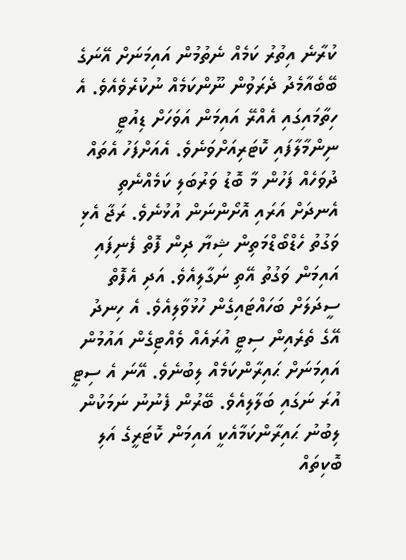ކުރާނެ އިތުރު ކަމެއް ނެތުމުން އައިމަނަށް އޭނަގެ ބޭބެއާމެދު ދެރަވުން ނޫންކަމެއް ނުކުރެވެއެވެ. އެ ހިތާމައިގައި އެއްރޭ އައިމަން އަވަހަށް ޑިއުޓީ ނިންމާލާފައި ކޮޓަރިއަށްވަނެވެ. އެއަށްފަހު އެތައް ދުވަހެއް ފަހުން މާ ބޮޑު ވަރުބަލި ކަމެއްނެތި އެނދަށް އަރައި އޮށޯންނަން އުޅުނެވެ. ރަޖާ އެޅި ވަގުތު ހެޑްބޯޑްމަތިން ޝިޔާ ދިން ފޮތް ފެނިފައި އައިމަން ވަގުތު އޭތި ނަގާލިއެވެ. އަދި އެފޮތް ސީދަލަށް ބަހައްޓައިގެން ހުޅުވާލިއެވެ. އެ ހިނދު އޭގެ ތެރެއިން ސިޓީ އުރައެއް ވެއްޓިގެން އައުމުން އައިމަނަށް ޙައިރާންކަމެއް ލިބުނެވެ. އޭނަ އެ ސިޓީ އުރަ ނަގައި ބަލާލިއެވެ. ބޭރުން ފެނުނު ނަމަކުން ލިބުނު ޙައިރާންކަމާއެކީ އައިމަން ކޮޓަރީގެ އަލި ބޮކިތައް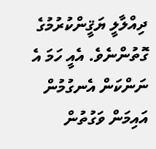ދިއްލާލީ ޔަޤީންކުރުމުގެ ގޮތުންނެވެ. އެއީ ހަމަ އެ ނަންކަން އެނގުމުން އައިމަން ވަގުތުން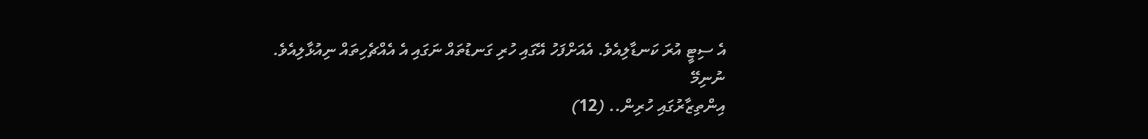އެ ސިޓީ އުރަ ކަނޑާލިއެވެ. އެއަށްފަހު އޭގައި ހުރި ގަނޑުތައް ނަގައި އެ އެއްޗެހިތައް ނިއުޅާލިއެވެ.
ނުނިމޭ
އިންތިޒާރުގައި ހުރިން.. (12)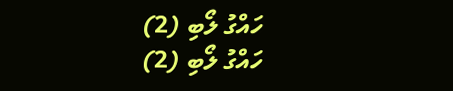ހައްގު ލޯބި (2)
ހައްގު ލޯބި (2)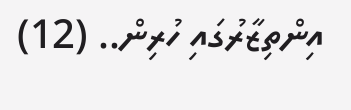އިންތިޒާރުގައި ހުރިން.. (12)